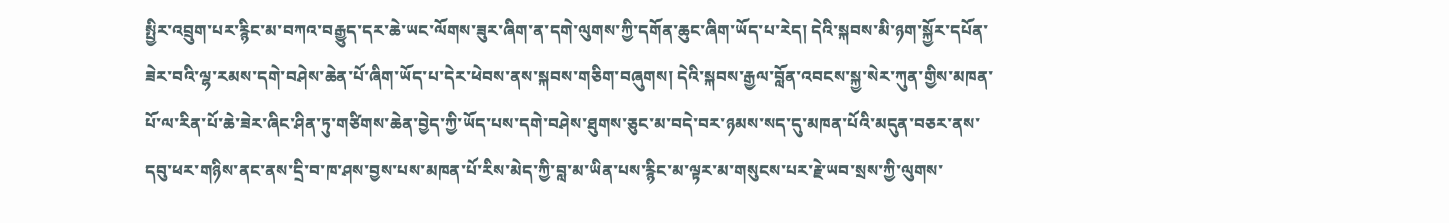སྤྱིར་འབྲུག་པར་རྙིང་མ་བཀའ་བརྒྱུད་དར་ཆེ་ཡང་ལོགས་ཟུར་ཞིག་ན་དགེ་ལུགས་ཀྱི་དགོན་ཆུང་ཞིག་ཡོད་པ་རེད། དེའི་སྐབས་མི་ཉག་སྐྱོར་དཔོན་ཟེར་བའི་ལྷ་རམས་དགེ་བཤེས་ཆེན་པོ་ཞིག་ཡོད་པ་དེར་ཕེབས་ནས་སྐབས་གཅིག་བཞུགས། དེའི་སྐབས་རྒྱལ་བློན་འབངས་སྐྱ་སེར་ཀུན་གྱིས་མཁན་པོ་ལ་རིན་པོ་ཆེ་ཟེར་ཞིང་ཤིན་ཏུ་གཙིགས་ཆེན་བྱེད་ཀྱི་ཡོད་པས་དགེ་བཤེས་ཐུགས་ཅུང་མ་བདེ་བར་ཉམས་སད་དུ་མཁན་པོའི་མདུན་བཅར་ནས་དབུ་ཕར་གཉིས་ནང་ནས་དྲི་བ་ཁ་ཤས་བྱས་པས་མཁན་པོ་རིས་མེད་ཀྱི་བླ་མ་ཡིན་པས་རྙིང་མ་ལྟར་མ་གསུངས་པར་རྗེ་ཡབ་སྲས་ཀྱི་ལུགས་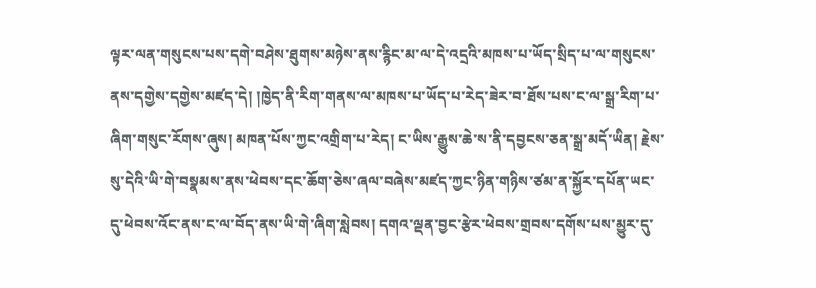ལྟར་ལན་གསུངས་པས་དགེ་བཤེས་ཐུགས་མཉེས་ནས་རྙིང་མ་ལ་དེ་འདྲའི་མཁས་པ་ཡོད་སྲིད་པ་ལ་གསུངས་ནས་དགྱེས་དགྱེས་མཛད་དེ། །ཁྱེད་ནི་རིག་གནས་ལ་མཁས་པ་ཡོད་པ་རེད་ཟེར་བ་ཐོས་པས་ང་ལ་སྒྲ་རིག་པ་ཞིག་གསུང་རོགས་ཞུས། མཁན་པོས་ཀྱང་འགྲིག་པ་རེད། ང་ཡིས་རྒྱུས་ཆེ་ས་ནི་དབྱངས་ཅན་སྒྲ་མདོ་ཡིན། རྗེས་སུ་དེའི་ཡི་གེ་བསྣམས་ནས་ཕེབས་དང་ཆོག་ཅེས་ཞལ་བཞེས་མཛད་ཀྱང་ཉིན་གཉིས་ཙམ་ན་སྐྱོར་དཔོན་ཡང་དུ་ཕེབས་འོང་ནས་ང་ལ་བོད་ནས་ཡི་གེ་ཞིག་སླེབས། དགའ་ལྡན་བྱང་རྩེར་ཕེབས་གྲབས་དགོས་པས་མྱུར་དུ་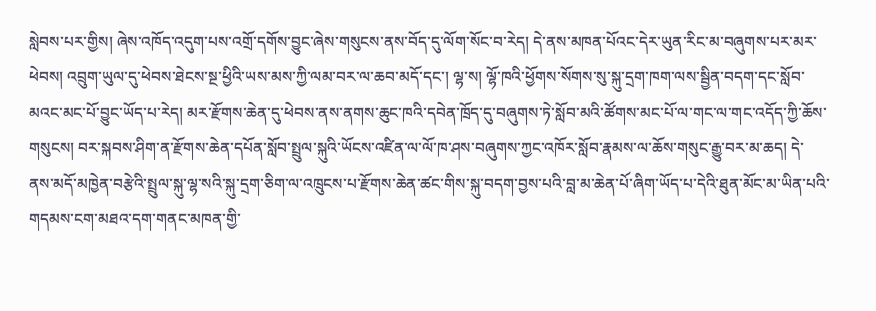སླེབས་པར་གྱིས། ཞེས་འཁོད་འདུག་པས་འགྲོ་དགོས་བྱུང་ཞེས་གསུངས་ནས་བོད་དུ་ལོག་སོང་བ་རེད། དེ་ནས་མཁན་པོའང་དེར་ཡུན་རིང་མ་བཞུགས་པར་མར་ཕེབས། འབྲུག་ཡུལ་དུ་ཕེབས་ཐེངས་སྔ་ཕྱིའི་ཡས་མས་ཀྱི་ལམ་བར་ལ་ཆབ་མདོ་དང་། ལྷ་ས། ལྷོ་ཁའི་ཕྱོགས་སོགས་སུ་སྐུ་དྲག་ཁག་ལས་སྦྱིན་བདག་དང་སློབ་མའང་མང་པོ་བྱུང་ཡོད་པ་རེད། མར་རྫོགས་ཆེན་དུ་ཕེབས་ནས་ནགས་ཆུང་ཁའི་དབེན་ཁྲོད་དུ་བཞུགས་ཏེ་སློབ་མའི་ཚོགས་མང་པོ་ལ་གང་ལ་གང་འདོད་ཀྱི་ཆོས་གསུངས། བར་སྐབས་ཤིག་ན་རྫོགས་ཆེན་དཔོན་སློབ་སྤྲུལ་སྐུའི་ཡོངས་འཛིན་ལ་ལོ་ཁ་ཤས་བཞུགས་ཀྱང་འཁོར་སློབ་རྣམས་ལ་ཆོས་གསུང་རྒྱུ་བར་མ་ཆད། དེ་ནས་མདོ་མཁྱེན་བརྩེའི་སྤྲུལ་སྐུ་ལྷ་སའི་སྐུ་དྲག་ཅིག་ལ་འཁྲུངས་པ་རྫོགས་ཆེན་ཚང་གིས་སྐུ་བདག་བྱས་པའི་བླ་མ་ཆེན་པོ་ཞིག་ཡོད་པ་དེའི་ཐུན་མོང་མ་ཡིན་པའི་གདམས་ངག་མཐའ་དག་གནང་མཁན་གྱི་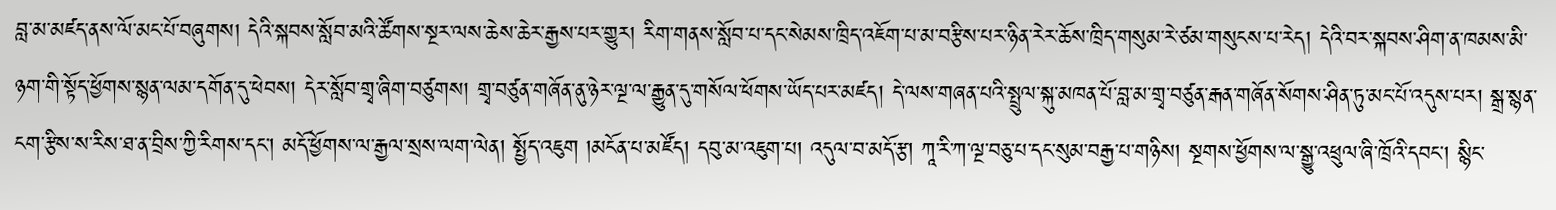བླ་མ་མཛད་ནས་ལོ་མང་པོ་བཞུགས། དེའི་སྐབས་སློབ་མའི་ཚོགས་སྔར་ལས་ཆེས་ཆེར་རྒྱས་པར་གྱུར། རིག་གནས་སློབ་པ་དང་སེམས་ཁྲིད་འཇོག་པ་མ་བརྩིས་པར་ཉིན་རེར་ཆོས་ཁྲིད་གསུམ་རེ་ཙམ་གསུངས་པ་རེད། དེའི་བར་སྐབས་ཤིག་ན་ཁམས་མི་ཉག་གི་སྟོད་ཕྱོགས་སྙན་ལམ་དགོན་དུ་ཕེབས། དེར་སློབ་གྲྭ་ཞིག་བཙུགས། གྲྭ་བཙུན་གཞོན་ནུ་ཉེར་ལྔ་ལ་རྒྱུན་དུ་གསོལ་ཕོགས་ཡོད་པར་མཛད། དེ་ལས་གཞན་པའི་སྤྲུལ་སྐུ་མཁན་པོ་བླ་མ་གྲྭ་བཙུན་རྒན་གཞོན་སོགས་ཤིན་ཏུ་མང་པོ་འདུས་པར། སྒྲ་སྙན་ངག་རྩིས་ས་རིས་ཐ་ན་བྲིས་ཀྱི་རིགས་དང་། མདོ་ཕྱོགས་ལ་རྒྱལ་སྲས་ལག་ལེན། སྤྱོད་འཇུག །མངོན་པ་མཛོད། དབུ་མ་འཇུག་པ། འདུལ་བ་མདོ་རྩ། ཀཱ་རི་ཀ་ལྔ་བཅུ་པ་དང་སུམ་བརྒྱ་པ་གཉིས། སྔགས་ཕྱོགས་ལ་སྒྱུ་འཕྲུལ་ཞི་ཁྲོའི་དབང། སྙིང་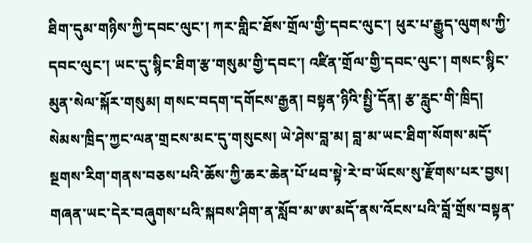ཐིག་དུམ་གཉིས་ཀྱི་དབང་ལུང་། ཀར་གླིང་ཐོས་གྲོལ་གྱི་དབང་ལུང་། ཕུར་པ་རྒྱུད་ལུགས་ཀྱི་དབང་ལུང་། ཡང་དུ་སྙིང་ཐིག་རྩ་གསུམ་གྱི་དབང་། འཛིན་གྲོལ་གྱི་དབང་ལུང་། གསང་སྙིང་མུན་སེལ་སྐོར་གསུམ། གསང་བདག་དགོངས་རྒྱན། བསྟན་ཉིའི་སྤྱི་དོན། རྩ་རླུང་གི་ཁྲིད། སེམས་ཁྲིད་ཀྱང་ལན་གྲངས་མང་དུ་གསུངས། ཡེ་ཤེས་བླ་མ། བླ་མ་ཡང་ཐིག་སོགས་མདོ་སྔགས་རིག་གནས་བཅས་པའི་ཆོས་ཀྱི་ཆར་ཆེན་པོ་ཕབ་སྟེ་རེ་བ་ཡོངས་སུ་རྫོགས་པར་བྱས། གཞན་ཡང་དེར་བཞུགས་པའི་སྐབས་ཤིག་ན་སློབ་མ་ཨ་མདོ་ནས་འོངས་པའི་བློ་གྲོས་བསྟན་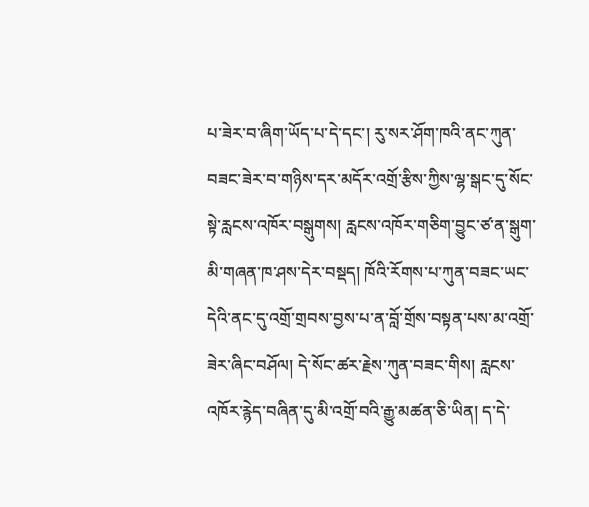པ་ཟེར་བ་ཞིག་ཡོད་པ་དེ་དང་། རུ་སར་ཤོག་ཁའི་ནང་ཀུན་བཟང་ཟེར་བ་གཉིས་དར་མདོར་འགྲོ་རྩིས་ཀྱིས་ལྷ་སྒང་དུ་སོང་སྟེ་རླངས་འཁོར་བསྒུགས། རླངས་འཁོར་གཅིག་བྱུང་ཙ་ན་སྒུག་མི་གཞན་ཁ་ཤས་དེར་བསྡད། ཁོའི་རོགས་པ་ཀུན་བཟང་ཡང་དེའི་ནང་དུ་འགྲོ་གྲབས་བྱས་པ་ན་བློ་གྲོས་བསྟན་པས་མ་འགྲོ་ཟེར་ཞིང་བཤོལ། དེ་སོང་ཚར་རྗེས་ཀུན་བཟང་གིས། རླངས་འཁོར་རྙེད་བཞིན་དུ་མི་འགྲོ་བའི་རྒྱུ་མཚན་ཅི་ཡིན། ད་དེ་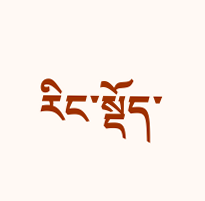རིང་སྡོད་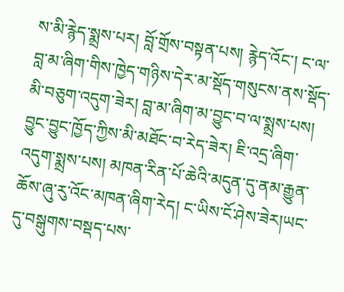ས་མི་རྙེད་སྨྲས་པར། བློ་གྲོས་བསྟན་པས། རྙེད་འོང་། ང་ལ་བླ་མ་ཞིག་གིས་ཁྱེད་གཉིས་དེར་མ་སྡོད་གསུངས་ནས་སྡོད་མི་བཅུག་འདུག་ཟེར། བླ་མ་ཞིག་མ་བྱུང་བ་ལ་སྨྲས་པས། བྱུང་བྱུང་ཁྱོད་ཀྱིས་མི་མཐོང་བ་རེད་ཟེར། ཇི་འདྲ་ཞིག་འདུག་སྨྲས་པས། མཁན་རིན་པོ་ཆེའི་མདུན་དུ་ནམ་རྒྱུན་ཆོས་ཞུ་རུ་འོང་མཁན་ཞིག་རེད། ང་ཡིས་ངོ་ཤེས་ཟེར།ཡང་དུ་བསྒུགས་བསྡད་པས་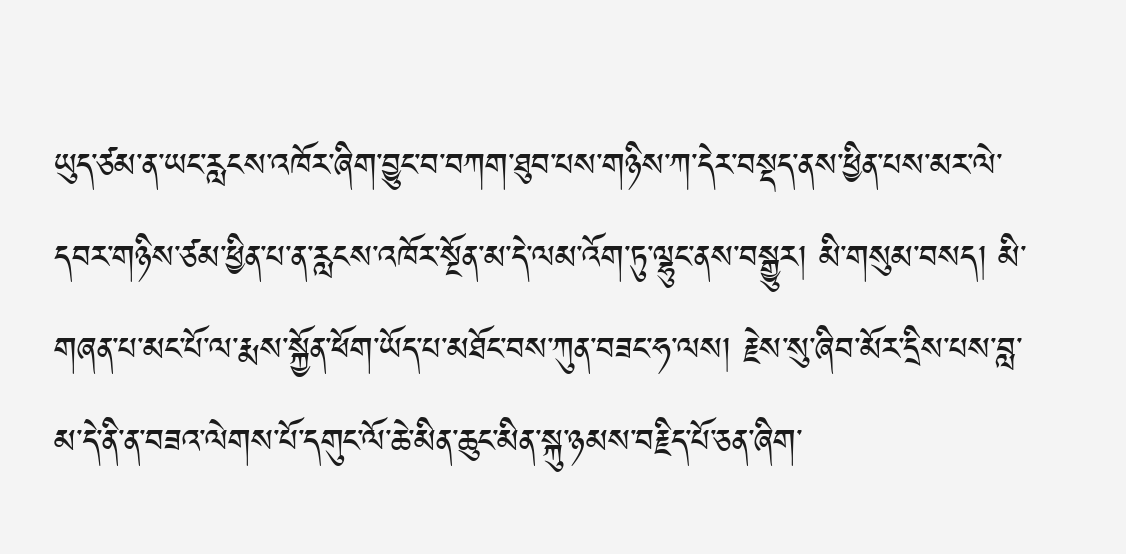ཡུད་ཙམ་ན་ཡང་རླངས་འཁོར་ཞིག་བྱུང་བ་བཀག་ཐུབ་པས་གཉིས་ཀ་དེར་བསྡད་ནས་ཕྱིན་པས་མར་ལེ་དབར་གཉིས་ཙམ་ཕྱིན་པ་ན་རླངས་འཁོར་སྔོན་མ་དེ་ལམ་འོག་ཏུ་ལྷུང་ནས་བསྒྱུར། མི་གསུམ་བསད། མི་གཞན་པ་མང་པོ་ལ་རྨས་སྐྱོན་ཕོག་ཡོད་པ་མཐོང་བས་ཀུན་བཟང་ཧ་ལས། རྗེས་སུ་ཞིབ་མོར་དྲིས་པས་བླ་མ་དེ་ནི་ན་བཟའ་ལེགས་པོ་དགུང་ལོ་ཆེ་མིན་ཆུང་མིན་སྐུ་ཉམས་བརྗིད་པོ་ཅན་ཞིག་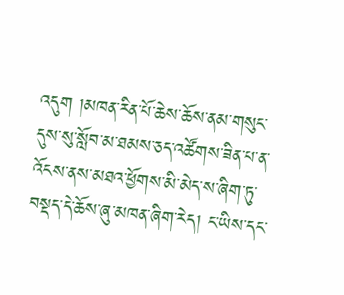འདུག །མཁན་རིན་པོ་ཆེས་ཆོས་ནམ་གསུང་དུས་སུ་སློབ་མ་ཐམས་ཅད་འཚོགས་ཟིན་པ་ན་འོངས་ནས་མཐའ་ཕྱོགས་མི་མེད་ས་ཞིག་ཏུ་བསྡད་དེ་ཆོས་ཞུ་མཁན་ཞིག་རེད། ང་ཡིས་དང་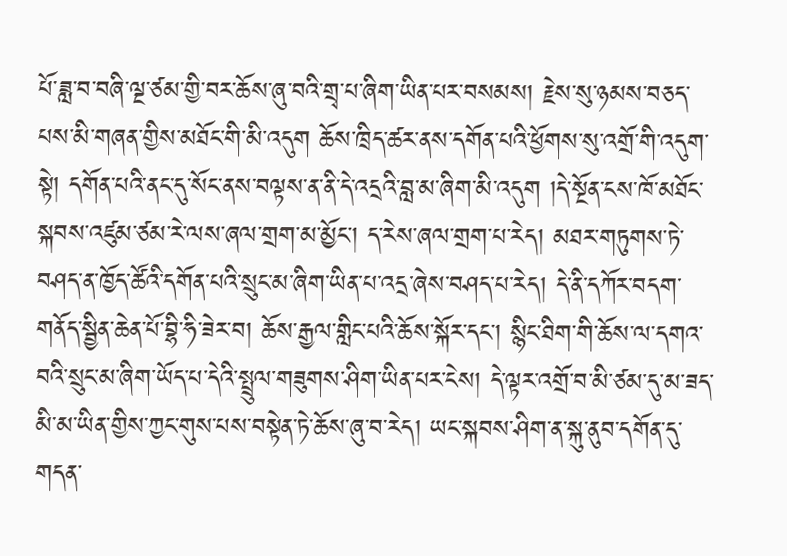པོ་ཟླ་བ་བཞི་ལྔ་ཙམ་གྱི་བར་ཆོས་ཞུ་བའི་གྲྭ་པ་ཞིག་ཡིན་པར་བསམས། རྗེས་སུ་ཉམས་བཅད་པས་མི་གཞན་གྱིས་མཐོང་གི་མི་འདུག ཆོས་ཁྲིད་ཚར་ནས་དགོན་པའི་ཕྱོགས་སུ་འགྲོ་གི་འདུག་སྟེ། དགོན་པའི་ནང་དུ་སོང་ནས་བལྟས་ན་ནི་དེ་འདྲའི་བླ་མ་ཞིག་མི་འདུག །དེ་སྔོན་ངས་ཁོ་མཐོང་སྐབས་འཛུམ་ཙམ་རེ་ལས་ཞལ་གྲག་མ་མྱོང་། ད་རེས་ཞལ་གྲག་པ་རེད། མཐར་གཏུགས་ཏེ་བཤད་ན་ཁྱོད་ཚོའི་དགོན་པའི་སྲུང་མ་ཞིག་ཡིན་པ་འདྲ་ཞེས་བཤད་པ་རེད། དེ་ནི་དཀོར་བདག་གནོད་སྦྱིན་ཆེན་པོ་བྷི་ཧི་ཟེར་བ། ཆོས་རྒྱལ་གླིང་པའི་ཆོས་སྐོར་དང་། སྙིང་ཐིག་གི་ཆོས་ལ་དགའ་བའི་སྲུང་མ་ཞིག་ཡོད་པ་དེའི་སྤྲུལ་གཟུགས་ཤིག་ཡིན་པར་ངེས། དེ་ལྟར་འགྲོ་བ་མི་ཙམ་དུ་མ་ཟད་མི་མ་ཡིན་གྱིས་ཀྱང་གུས་པས་བསྟེན་ཏེ་ཆོས་ཞུ་བ་རེད། ཡང་སྐབས་ཤིག་ན་སྐུ་ནུབ་དགོན་དུ་གདན་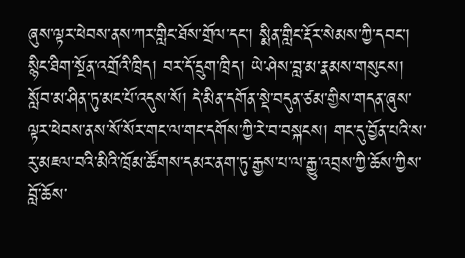ཞུས་ལྟར་ཕེབས་ནས་ཀར་གླིང་ཐོས་གྲོལ་དང་། སྨིན་གླིང་རྡོར་སེམས་ཀྱི་དབང་། སྙིང་ཐིག་སྔོན་འགྲོའི་ཁྲིད། བར་དོ་དྲུག་ཁྲིད། ཡེ་ཤེས་བླ་མ་རྣམས་གསུངས། སློབ་མ་ཤིན་ཏུ་མང་པོ་འདུས་སོ། དེ་མིན་དགོན་སྡེ་བདུན་ཙམ་གྱིས་གདན་ཞུས་ལྟར་ཕེབས་ནས་སོ་སོར་གང་ལ་གང་དགོས་ཀྱི་རེ་བ་བསྐངས། གང་དུ་བྱོན་པའི་ས་རུ་མཇལ་བའི་མིའི་ཁྲོམ་ཚོགས་དམར་ནག་ཏུ་རྒྱས་པ་ལ་རྒྱུ་འབྲས་ཀྱི་ཆོས་ཀྱིས་བློ་ཆོས་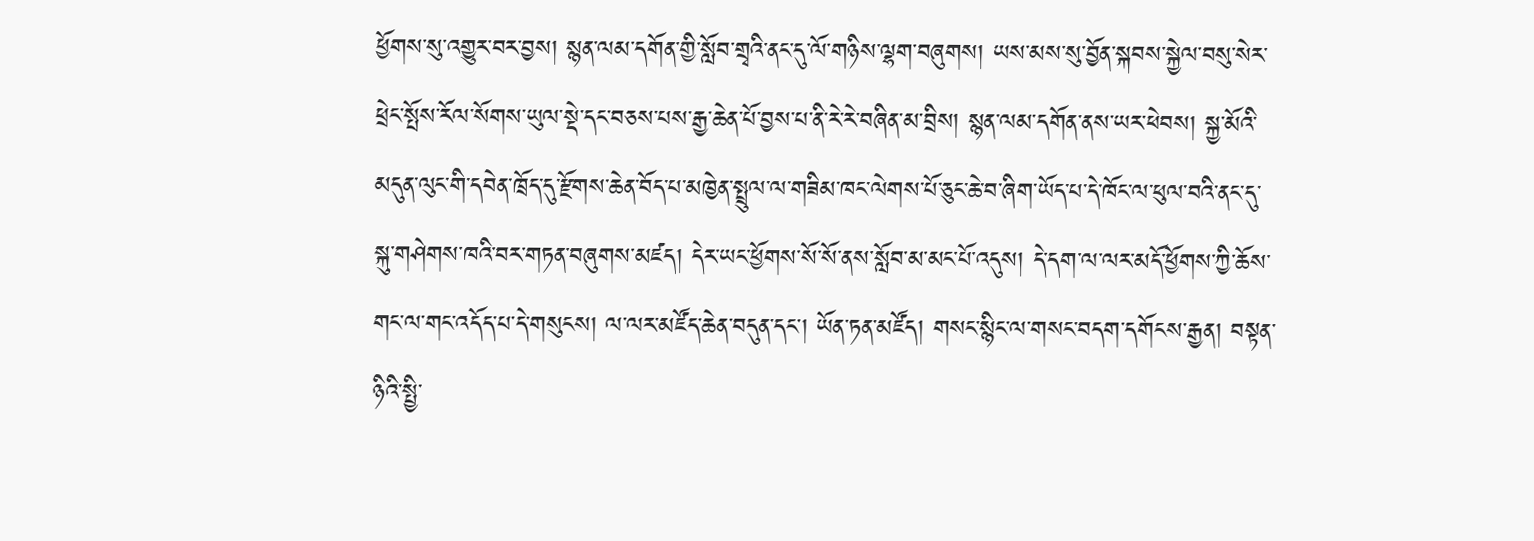ཕྱོགས་སུ་འགྱུར་བར་བྱས། སྙན་ལམ་དགོན་གྱི་སློབ་གྲྭའི་ནང་དུ་ལོ་གཉིས་ལྷག་བཞུགས། ཡས་མས་སུ་བྱོན་སྐབས་སྐྱེལ་བསུ་སེར་ཕྲེང་སྤོས་རོལ་སོགས་ཡུལ་སྡེ་དང་བཅས་པས་རྒྱ་ཆེན་པོ་བྱས་པ་ནི་རེ་རེ་བཞིན་མ་བྲིས། སྙན་ལམ་དགོན་ནས་ཡར་ཕེབས། སྐྱ་མོའི་མདུན་ལུང་གི་དབེན་ཁྲོད་དུ་རྫོགས་ཆེན་བོད་པ་མཁྱེན་སྤྲུལ་ལ་གཟིམ་ཁང་ལེགས་པོ་ཅུང་ཆེ་བ་ཞིག་ཡོད་པ་དེ་ཁོང་ལ་ཕུལ་བའི་ནང་དུ་སྐུ་གཤེགས་ཁའི་བར་གཏན་བཞུགས་མཛད། དེར་ཡང་ཕྱོགས་སོ་སོ་ནས་སློབ་མ་མང་པོ་འདུས། དེ་དག་ལ་ལར་མདོ་ཕྱོགས་ཀྱི་ཆོས་གང་ལ་གང་འདོད་པ་དེ་གསུངས། ལ་ལར་མཛོད་ཆེན་བདུན་དང་། ཡོན་ཏན་མཛོད། གསང་སྙིང་ལ་གསང་བདག་དགོངས་རྒྱན། བསྟན་ཉིའི་སྤྱི་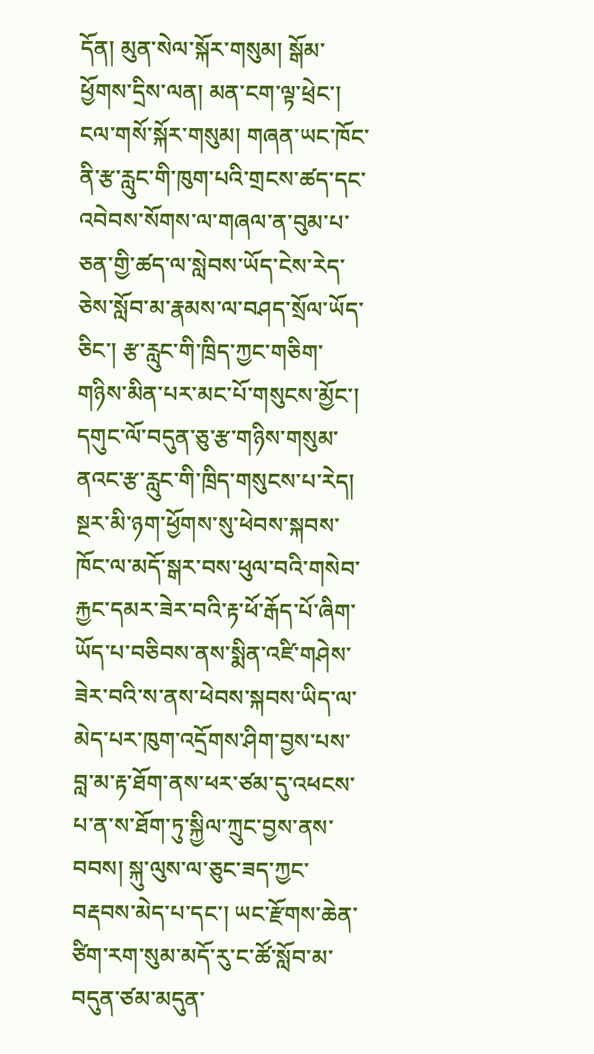དོན། མུན་སེལ་སྐོར་གསུམ། སྒོམ་ཕྱོགས་དྲིས་ལན། མན་ངག་ལྟ་ཕྲེང་། ངལ་གསོ་སྐོར་གསུམ། གཞན་ཡང་ཁོང་ནི་རྩ་རླུང་གི་ཁུག་པའི་གྲངས་ཚད་དང་འབེབས་སོགས་ལ་གཞལ་ན་བུམ་པ་ཅན་གྱི་ཚད་ལ་སླེབས་ཡོད་ངེས་རེད་ཅེས་སློབ་མ་རྣམས་ལ་བཤད་སྲོལ་ཡོད་ཅིང་། རྩ་རླུང་གི་ཁྲིད་ཀྱང་གཅིག་གཉིས་མིན་པར་མང་པོ་གསུངས་མྱོང་། དགུང་ལོ་བདུན་ཅུ་རྩ་གཉིས་གསུམ་ནའང་རྩ་རླུང་གི་ཁྲིད་གསུངས་པ་རེད། སྔར་མི་ཉག་ཕྱོགས་སུ་ཕེབས་སྐབས་ཁོང་ལ་མདོ་སྒར་བས་ཕུལ་བའི་གསེབ་རྐྱང་དམར་ཟེར་བའི་རྟ་ཕོ་རྒོད་པོ་ཞིག་ཡོད་པ་བཅིབས་ནས་སྨིན་འཛི་གཤེས་ཟེར་བའི་ས་ནས་ཕེབས་སྐབས་ཡིད་ལ་མེད་པར་ཁུག་འདྲོགས་ཤིག་བྱས་པས་བླ་མ་རྟ་ཐོག་ནས་ཕར་ཙམ་དུ་འཕངས་པ་ན་ས་ཐོག་ཏུ་སྐྱིལ་ཀྲུང་བྱས་ནས་བབས། སྐུ་ལུས་ལ་ཅུང་ཟད་ཀྱང་བརྡབས་མེད་པ་དང་། ཡང་རྫོགས་ཆེན་ཙིག་རག་སུམ་མདོ་རུ་ང་ཚོ་སློབ་མ་བདུན་ཙམ་མདུན་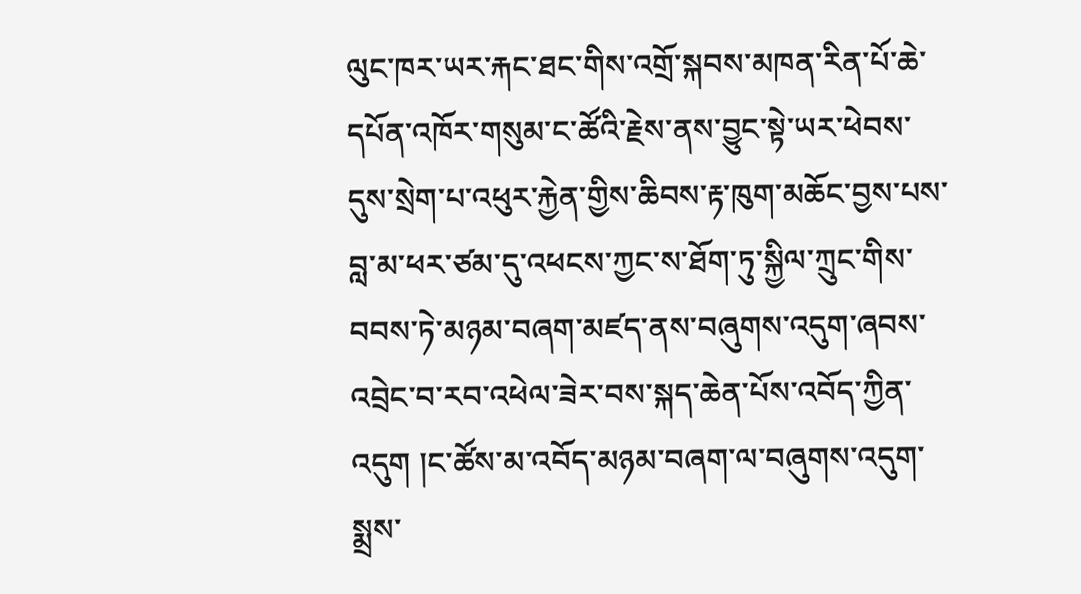ལུང་ཁར་ཡར་རྐང་ཐང་གིས་འགྲོ་སྐབས་མཁན་རིན་པོ་ཆེ་དཔོན་འཁོར་གསུམ་ང་ཚོའི་རྗེས་ནས་བྱུང་སྟེ་ཡར་ཕེབས་དུས་སྲེག་པ་འཕུར་རྐྱེན་གྱིས་ཆིབས་རྟ་ཁུག་མཆོང་བྱས་པས་བླ་མ་ཕར་ཙམ་དུ་འཕངས་ཀྱང་ས་ཐོག་ཏུ་སྐྱིལ་ཀྲུང་གིས་བབས་ཏེ་མཉམ་བཞག་མཛད་ནས་བཞུགས་འདུག་ཞབས་འབྲེང་བ་རབ་འཕེལ་ཟེར་བས་སྐད་ཆེན་པོས་འབོད་ཀྱིན་འདུག །ང་ཚོས་མ་འབོད་མཉམ་བཞག་ལ་བཞུགས་འདུག་སྨྲས་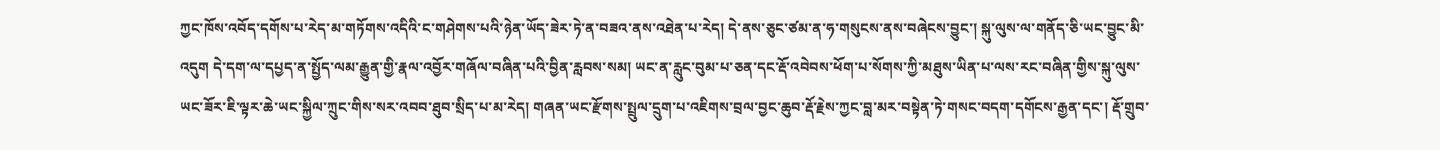ཀྱང་ཁོས་འབོད་དགོས་པ་རེད་མ་གཏོགས་འདིའི་ང་གཤེགས་པའི་ཉེན་ཡོད་ཟེར་ཏེ་ན་བཟའ་ནས་འཐེན་པ་རེད། དེ་ནས་ཅུང་ཙམ་ན་ཧ་གསུངས་ནས་བཞེངས་བྱུང་། སྐུ་ལུས་ལ་གནོད་ཅི་ཡང་བྱུང་མི་འདུག དེ་དག་ལ་དཔྱད་ན་སྤྱོད་ལམ་རྒྱུན་གྱི་རྣལ་འབྱོར་གཞོལ་བཞིན་པའི་བྱིན་རླབས་སམ། ཡང་ན་རླུང་བུམ་པ་ཅན་དང་རྡོ་འབེབས་ཕོག་པ་སོགས་ཀྱི་མཐུས་ཡིན་པ་ལས་རང་བཞིན་གྱིས་སྐུ་ལུས་ཡང་ཟོར་ཇི་ལྟར་ཆེ་ཡང་སྐྱིལ་ཀྲུང་གིས་སར་འབབ་ཐུབ་སྲིད་པ་མ་རེད། གཞན་ཡང་རྫོགས་སྤྲུལ་དྲུག་པ་འཇིགས་བྲལ་བྱང་ཆུབ་རྡོ་རྗེས་ཀྱང་བླ་མར་བསྟེན་ཏེ་གསང་བདག་དགོངས་རྒྱན་དང་། རྡོ་གྲུབ་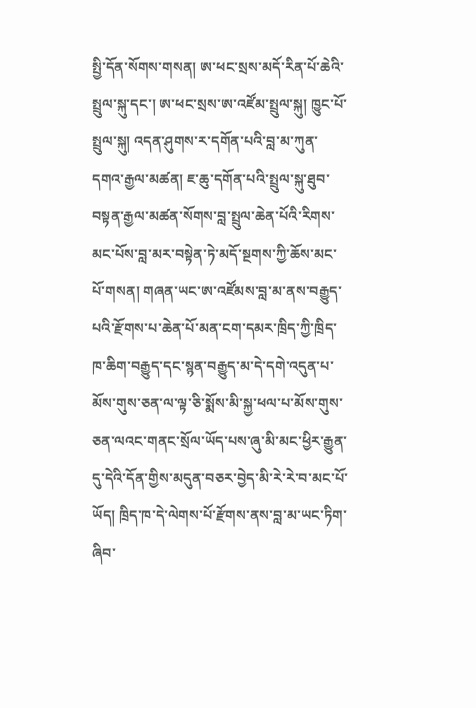སྤྱི་དོན་སོགས་གསན། ཨ་ཕང་སྲས་མདོ་རིན་པོ་ཆེའི་སྤྲུལ་སྐུ་དང་། ཨ་ཕང་སྲས་ཨ་འཛོམ་སྤྲུལ་སྐུ། ཁྱུང་པོ་སྤྲུལ་སྐུ། འདན་ཤུགས་ར་དགོན་པའི་བླ་མ་ཀུན་དགའ་རྒྱལ་མཚན། ཇ་ཆུ་དགོན་པའི་སྤྲུལ་སྐུ་ཐུབ་བསྟན་རྒྱལ་མཚན་སོགས་བླ་སྤྲུལ་ཆེན་པོའི་རིགས་མང་པོས་བླ་མར་བསྟེན་ཏེ་མདོ་སྔགས་ཀྱི་ཆོས་མང་པོ་གསན། གཞན་ཡང་ཨ་འཛོམས་བླ་མ་ནས་བརྒྱུད་པའི་རྫོགས་པ་ཆེན་པོ་མན་ངག་དམར་ཁྲིད་ཀྱི་ཁྲིད་ཁ་ཆིག་བརྒྱུད་དང་སྙན་བརྒྱུད་མ་དེ་དགེ་འདུན་པ་མོས་གུས་ཅན་ལ་ལྟ་ཅི་སྨོས་མི་སྐྱ་ཕལ་པ་མོས་གུས་ཅན་ལའང་གནང་སྲོལ་ཡོད་པས་ཞུ་མི་མང་ཕྱིར་རྒྱུན་དུ་དེའི་དོན་གྱིས་མདུན་བཅར་བྱེད་མི་རེ་རེ་བ་མང་པོ་ཡོད། ཁྲིད་ཁ་དེ་ལེགས་པོ་རྫོགས་ནས་བླ་མ་ཡང་ཏིག་ཞིབ་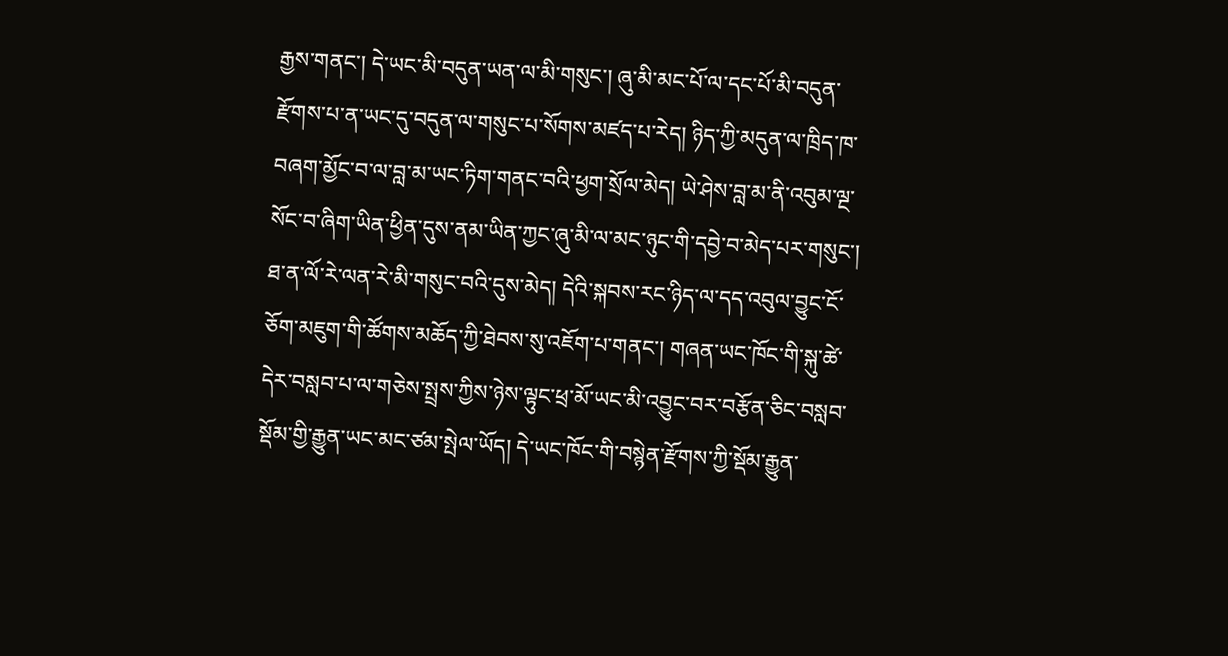རྒྱས་གནང་། དེ་ཡང་མི་བདུན་ཡན་ལ་མི་གསུང་། ཞུ་མི་མང་པོ་ལ་དང་པོ་མི་བདུན་རྫོགས་པ་ན་ཡང་དུ་བདུན་ལ་གསུང་པ་སོགས་མཛད་པ་རེད། ཉིད་ཀྱི་མདུན་ལ་ཁྲིད་ཁ་བཞག་མྱོང་བ་ལ་བླ་མ་ཡང་ཏིག་གནང་བའི་ཕྱག་སྲོལ་མེད། ཡེ་ཤེས་བླ་མ་ནི་འབུམ་ལྔ་སོང་བ་ཞིག་ཡིན་ཕྱིན་དུས་ནམ་ཡིན་ཀྱང་ཞུ་མི་ལ་མང་ཉུང་གི་དབྱེ་བ་མེད་པར་གསུང་། ཐ་ན་ལོ་རེ་ལན་རེ་མི་གསུང་བའི་དུས་མེད། དེའི་སྐབས་རང་ཉིད་ལ་དད་འབུལ་བྱུང་ངོ་ཅོག་མཇུག་གི་ཚོགས་མཆོད་ཀྱི་ཐེབས་སུ་འཇོག་པ་གནང་། གཞན་ཡང་ཁོང་གི་སྐུ་ཚེ་དེར་བསླབ་པ་ལ་གཅེས་སྤྲས་ཀྱིས་ཉེས་ལྟུང་ཕྲ་མོ་ཡང་མི་འབྱུང་བར་བརྩོན་ཅིང་བསླབ་སྡོམ་གྱི་རྒྱུན་ཡང་མང་ཙམ་སྤེལ་ཡོད། དེ་ཡང་ཁོང་གི་བསྙེན་རྫོགས་ཀྱི་སྡོམ་རྒྱུན་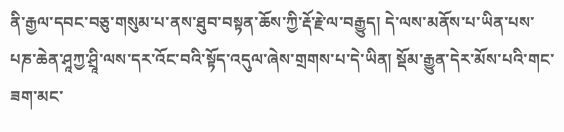ནི་རྒྱལ་དབང་བཅུ་གསུམ་པ་ནས་ཐུབ་བསྟན་ཆོས་ཀྱི་རྡོ་རྗེ་ལ་བརྒྱུད། དེ་ལས་མནོས་པ་ཡིན་པས་པཎ་ཆེན་ཤཱཀྱ་ཤྲཱི་ལས་དར་འོང་བའི་སྟོད་འདུལ་ཞེས་གྲགས་པ་དེ་ཡིན། སྡོམ་རྒྱུན་དེར་མོས་པའི་གང་ཟག་མང་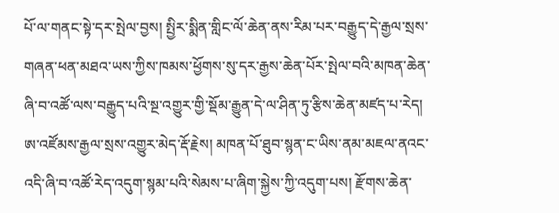པོ་ལ་གནང་སྟེ་དར་སྤེལ་བྱས། སྤྱིར་སྨིན་གླིང་ལོ་ཆེན་ནས་རིམ་པར་བརྒྱུད་དེ་རྒྱལ་སྲས་གཞན་ཕན་མཐའ་ཡས་ཀྱིས་ཁམས་ཕྱོགས་སུ་དར་རྒྱས་ཆེན་པོར་སྤེལ་བའི་མཁན་ཆེན་ཞི་བ་འཚོ་ལས་བརྒྱུད་པའི་སྔ་འགྱུར་གྱི་སྡོམ་རྒྱུན་དེ་ལ་ཤིན་ཏུ་རྩིས་ཆེན་མཛད་པ་རེད། ཨ་འཛོམས་རྒྱལ་སྲས་འགྱུར་མེད་རྡོ་རྗེས། མཁན་པོ་ཐུབ་སྙན་ང་ཡིས་ནམ་མཇལ་ནའང་འདི་ཞི་བ་འཚོ་རེད་འདུག་སྙམ་པའི་སེམས་པ་ཞིག་སྐྱེས་ཀྱི་འདུག་པས། རྫོགས་ཆེན་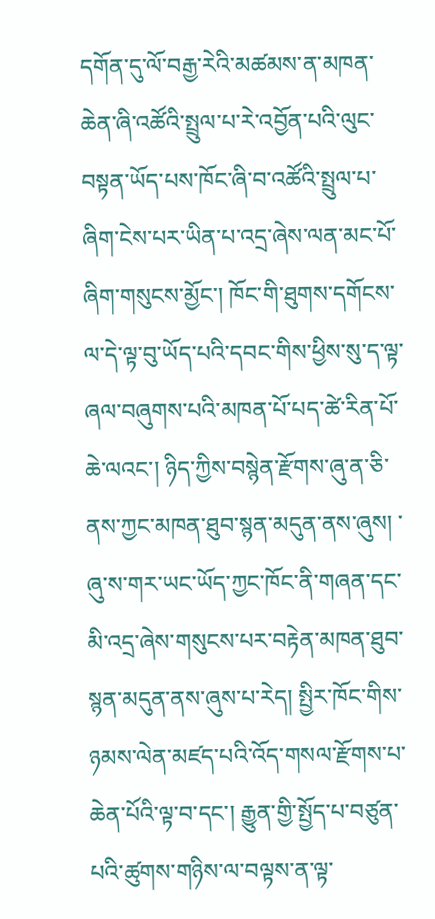དགོན་དུ་ལོ་བརྒྱ་རེའི་མཚམས་ན་མཁན་ཆེན་ཞི་འཚོའི་སྤྲུལ་པ་ཪེ་འབྱོན་པའི་ལུང་བསྟན་ཡོད་པས་ཁོང་ཞི་བ་འཚོའི་སྤྲུལ་པ་ཞིག་ངེས་པར་ཡིན་པ་འདྲ་ཞེས་ལན་མང་པོ་ཞིག་གསུངས་མྱོང་། ཁོང་གི་ཐུགས་དགོངས་ལ་དེ་ལྟ་བུ་ཡོད་པའི་དབང་གིས་ཕྱིས་སུ་ད་ལྟ་ཞལ་བཞུགས་པའི་མཁན་པོ་པད་ཚེ་རིན་པོ་ཆེ་ལའང་། ཉིད་ཀྱིས་བསྙེན་རྫོགས་ཞུ་ན་ཅི་ནས་ཀྱང་མཁན་ཐུབ་སྙན་མདུན་ནས་ཞུས། ་ཞུ་ས་གར་ཡང་ཡོད་ཀྱང་ཁོང་ནི་གཞན་དང་མི་འདྲ་ཞེས་གསུངས་པར་བརྟེན་མཁན་ཐུབ་སྙན་མདུན་ནས་ཞུས་པ་རེད། སྤྱིར་ཁོང་གིས་ཉམས་ལེན་མཛད་པའི་འོད་གསལ་རྫོགས་པ་ཆེན་པོའི་ལྟ་བ་དང་། རྒྱུན་གྱི་སྤྱོད་པ་བཙུན་པའི་ཚུགས་གཉིས་ལ་བལྟས་ན་ལྟ་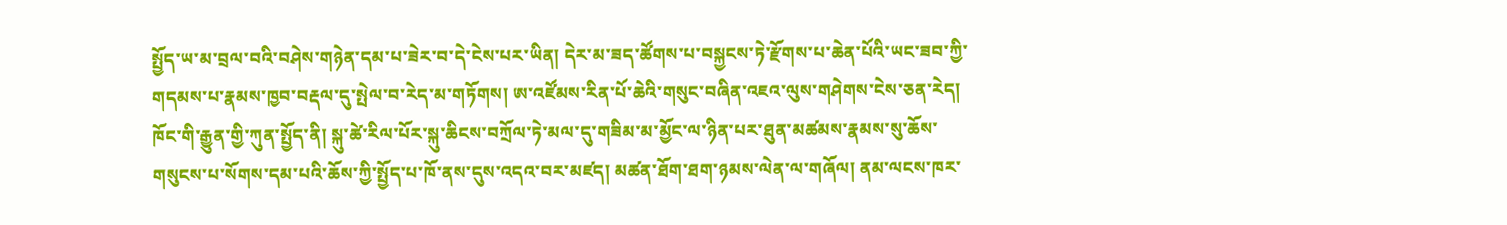སྤྱོད་ཡ་མ་བྲལ་བའི་བཤེས་གཉེན་དམ་པ་ཟེར་བ་དེ་ངེས་པར་ཡིན། དེར་མ་ཟད་ཚོགས་པ་བསྐྱངས་ཏེ་རྫོགས་པ་ཆེན་པོའི་ཡང་ཟབ་ཀྱི་གདམས་པ་རྣམས་ཁྱབ་བརྡལ་དུ་སྤེལ་བ་རེད་མ་གཏོགས། ཨ་འཛོམས་རིན་པོ་ཆེའི་གསུང་བཞིན་འཇའ་ལུས་གཤེགས་ངེས་ཅན་རེད། ཁོང་གི་རྒྱུན་གྱི་ཀུན་སྤྱོད་ནི། སྐུ་ཚེ་རིལ་པོར་སྐུ་ཆིངས་བཀྲོལ་ཏེ་མལ་དུ་གཟིམ་མ་མྱོང་ལ་ཉིན་པར་ཐུན་མཚམས་རྣམས་སུ་ཆོས་གསུངས་པ་སོགས་དམ་པའི་ཆོས་ཀྱི་སྤྱོད་པ་ཁོ་ནས་དུས་འདའ་བར་མཛད། མཚན་ཐོག་ཐག་ཉམས་ལེན་ལ་གཞོལ། ནམ་ལངས་ཁར་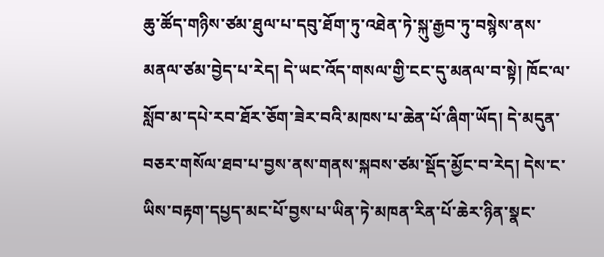ཆུ་ཚོད་གཉིས་ཙམ་ཐུལ་པ་དབུ་ཐོག་ཏུ་འཐེན་ཏེ་སྐུ་རྒྱབ་ཏུ་བསྙེས་ནས་མནལ་ཙམ་བྱེད་པ་རེད། དེ་ཡང་འོད་གསལ་གྱི་ངང་དུ་མནལ་བ་སྟེ། ཁོང་ལ་སློབ་མ་དཔེ་རབ་ཐོར་ཅོག་ཟེར་བའི་མཁས་པ་ཆེན་པོ་ཞིག་ཡོད། དེ་མདུན་བཅར་གསོལ་ཐབ་པ་བྱས་ནས་གནས་སྐབས་ཙམ་སྡོད་མྱོང་བ་རེད། དེས་ང་ཡིས་བརྟག་དཔྱད་མང་པོ་བྱས་པ་ཡིན་ཏེ་མཁན་རིན་པོ་ཆེར་ཉིན་སྣང་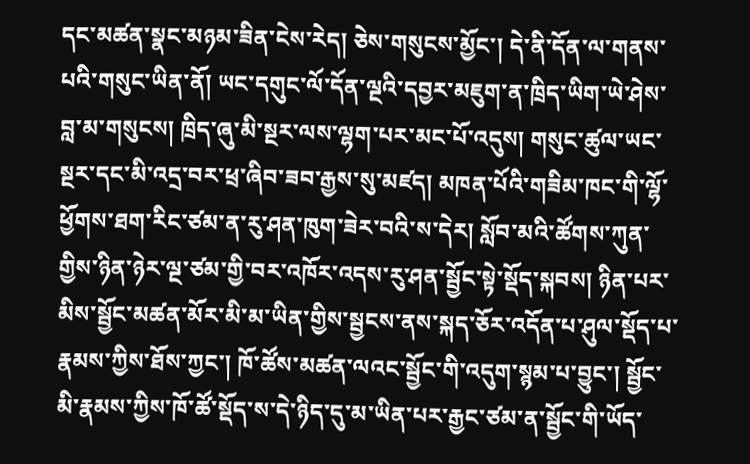དང་མཚན་སྣང་མཉམ་ཟིན་ངེས་རེད། ཅེས་གསུངས་མྱོང་། དེ་ནི་དོན་ལ་གནས་པའི་གསུང་ཡིན་ནོ། ཡང་དགུང་ལོ་དོན་ལྔའི་དབྱར་མཇུག་ན་ཁྲིད་ཡིག་ཡེ་ཤེས་བླ་མ་གསུངས། ཁྲིད་ཞུ་མི་སྔར་ལས་ལྷག་པར་མང་པོ་འདུས། གསུང་ཚུལ་ཡང་སྔར་དང་མི་འདྲ་བར་ཕྲ་ཞིབ་ཟབ་རྒྱས་སུ་མཛད། མཁན་པོའི་གཟིམ་ཁང་གི་ལྷོ་ཕྱོགས་ཐག་རིང་ཙམ་ན་རུ་ཤན་ཁུག་ཟེར་བའི་ས་དེར། སློབ་མའི་ཚོགས་ཀུན་གྱིས་ཉིན་ཉེར་ལྔ་ཙམ་གྱི་བར་འཁོར་འདས་རུ་ཤན་སྦྱོང་སྟེ་སྡོད་སྐབས། ཉིན་པར་མིས་སྦྱོང་མཚན་མོར་མི་མ་ཡིན་གྱིས་སྦྱངས་ནས་སྐད་ཅོར་འདོན་པ་ཤུལ་སྡོད་པ་རྣམས་ཀྱིས་ཐོས་ཀྱང་། ཁོ་ཚོས་མཚན་ལའང་སྦྱོང་གི་འདུག་སྙམ་པ་བྱུང་། སྦྱོང་མི་རྣམས་ཀྱིས་ཁོ་ཚོ་སྡོད་ས་དེ་ཉིད་དུ་མ་ཡིན་པར་རྒྱང་ཙམ་ན་སྦྱོང་གི་ཡོད་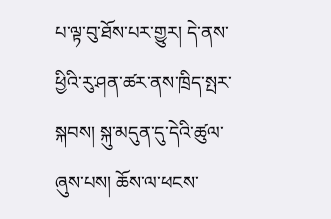པ་ལྟ་བུ་ཐོས་པར་གྱུར། དེ་ནས་ཕྱིའི་རུ་ཤན་ཚར་ནས་ཁྲིད་སྤར་སྐབས། སྐུ་མདུན་དུ་དེའི་ཚུལ་ཞུས་པས། ཆོས་ལ་ཕངས་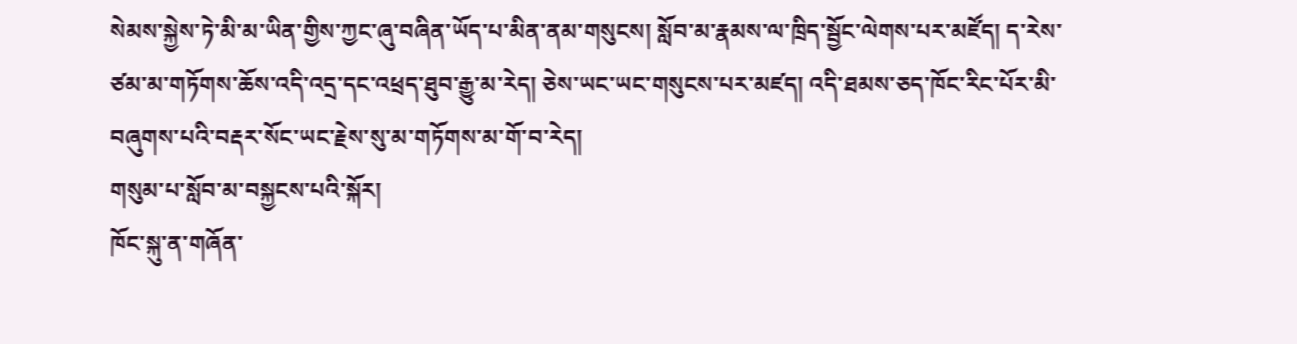སེམས་སྐྱེས་ཏེ་མི་མ་ཡིན་གྱིས་ཀྱང་ཞུ་བཞིན་ཡོད་པ་མིན་ནམ་གསུངས། སློབ་མ་རྣམས་ལ་ཁྲིད་སྦྱོང་ལེགས་པར་མཛོད། ད་རེས་ཙམ་མ་གཏོགས་ཆོས་འདི་འདྲ་དང་འཕྲད་ཐུབ་རྒྱུ་མ་རེད། ཅེས་ཡང་ཡང་གསུངས་པར་མཛད། འདི་ཐམས་ཅད་ཁོང་རིང་པོར་མི་བཞུགས་པའི་བརྡར་སོང་ཡང་རྗེས་སུ་མ་གཏོགས་མ་གོ་བ་རེད།
གསུམ་པ་སློབ་མ་བསྐྱངས་པའི་སྐོར།
ཁོང་སྐུ་ན་གཞོན་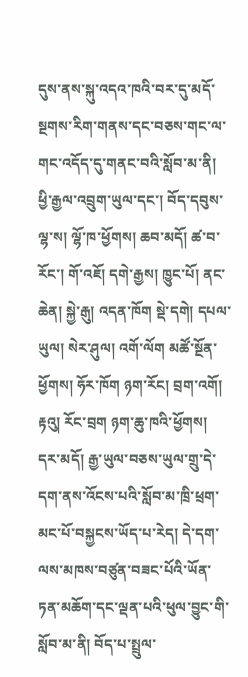དུས་ནས་སྐུ་འདའ་ཁའི་བར་དུ་མདོ་སྔགས་རིག་གནས་དང་བཅས་གང་ལ་གང་འདོད་དུ་གནང་བའི་སློབ་མ་ནི། ཕྱི་རྒྱལ་འབྲུག་ཡུལ་དང་། བོད་དབུས་ལྷ་ས། ལྷོ་ཁ་ཕྱོགས། ཆབ་མདོ། ཚ་བ་རོང་། གོ་འཇོ། དགེ་རྒྱས། ཁྱུང་པོ། ནང་ཆེན། སྐྱེ་རྒུ། འདན་ཁོག སྡེ་དགེ། དཔལ་ཡུལ། སེར་ཤུལ། འགོ་ལོག མཚོ་སྔོན་ཕྱོགས། ཧོར་ཁོག ཉག་རོང། བྲག་འགོ། རྟའུ། རོང་བྲག ཉག་ཆུ་ཁའི་ཕྱོགས། དར་མདོ། རྒྱ་ཡུལ་བཅས་ཡུལ་གྲུ་དེ་དག་ནས་འོངས་པའི་སློབ་མ་ཁྲི་ཕྲག་མང་པོ་བསྐྱངས་ཡོད་པ་རེད། དེ་དག་ལས་མཁས་བཙུན་བཟང་པོའི་ཡོན་ཏན་མཆོག་དང་ལྡན་པའི་ཕུལ་བྱུང་གི་སློབ་མ་ནི། བོད་པ་སྤྲུལ་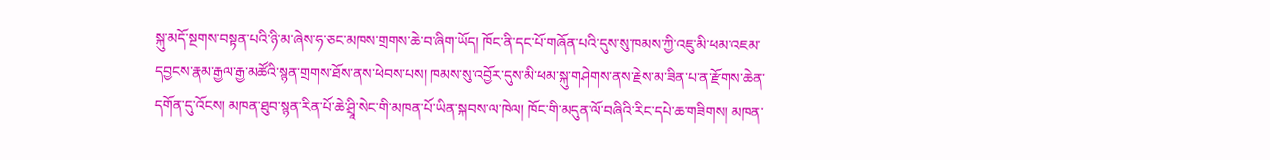སྐུ་མདོ་སྔགས་བསྟན་པའི་ཉི་མ་ཞེས་ཧ་ཅང་མཁས་གྲགས་ཆེ་བ་ཞིག་ཡོད། ཁོང་ནི་དང་པོ་གཞོན་པའི་དུས་སུ་ཁམས་ཀྱི་འཇུ་མི་ཕམ་འཇམ་དབྱངས་རྣམ་རྒྱལ་རྒྱ་མཚོའི་སྙན་གྲགས་ཐོས་ནས་ཕེབས་པས། ཁམས་སུ་འབྱོར་དུས་མི་ཕམ་སྐུ་གཤེགས་ནས་རྗེས་མ་ཟིན་པ་ན་རྫོགས་ཆེན་དགོན་དུ་འོངས། མཁན་ཐུབ་སྙན་རིན་པོ་ཆེ་ཤྲཱི་སེང་གི་མཁན་པོ་ཡིན་སྐབས་ལ་ཁེལ། ཁོང་གི་མདུན་ལོ་བཞིའི་རིང་དཔེ་ཆ་གཟིགས། མཁན་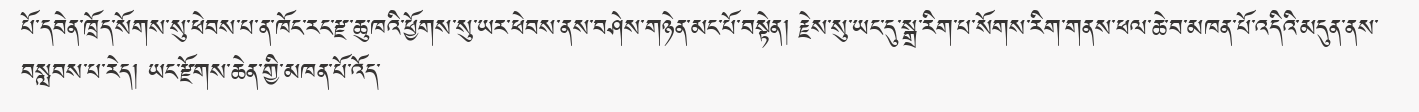པོ་དབེན་ཁྲོད་སོགས་སུ་ཕེབས་པ་ན་ཁོང་རང་རྫ་ཆུ་ཁའི་ཕྱོགས་སུ་ཡར་ཕེབས་ནས་བཤེས་གཉེན་མང་པོ་བསྟེན། རྗེས་སུ་ཡང་དུ་སྒྲ་རིག་པ་སོགས་རིག་གནས་ཕལ་ཆེ་བ་མཁན་པོ་འདིའི་མདུན་ནས་བསླབས་པ་རེད། ཡང་རྫོགས་ཆེན་གྱི་མཁན་པོ་འོད་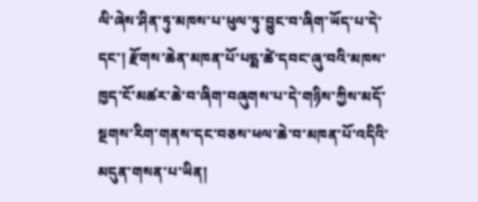ལི་ཞེས་ཤིན་ཏུ་མཁས་པ་ཕུལ་ཏུ་བྱུང་བ་ཞིག་ཡོད་པ་དེ་དང་། རྫོགས་ཆེན་མཁན་པོ་པདྨ་ཚེ་དབང་ཞུ་བའི་མཁས་ཁྱད་ངོ་མཚར་ཆེ་བ་ཞིག་བཞུགས་པ་དེ་གཉིས་ཀྱིས་མདོ་སྔགས་རིག་གནས་དང་བཅས་ཕལ་ཆེ་བ་མཁན་པོ་འདིའི་མདུན་གསན་པ་ཡིན།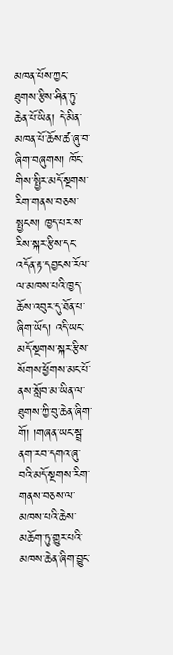མཁན་པོས་ཀྱང་ཐུགས་རྩིས་ཤིན་ཏུ་ཆེན་པོ་ཡིན། དེ་མིན་མཁན་པོ་ཆོས་ཚ་ཞུ་བ་ཞིག་བཞུགས། ཁོང་གིས་སྤྱིར་མདོ་སྔགས་རིག་གནས་བཅས་སྤྱངས། ཁྱད་པར་ས་རིས་སྐར་རྩིས་དང་འདོན་རྟ་དབྱངས་རོལ་ལ་མཁས་པའི་ཁྱད་ཆོས་འབུར་དུ་ཐོན་པ་ཞིག་ཡོད། འདི་ཡང་མདོ་སྔགས་སྐར་རྩིས་སོགས་ཕྱོགས་མང་པོ་ནས་སློབ་མ་ཡིན་ལ་ཐུགས་ཀྱི་བུ་ཆེན་ཞིག་གོ། །གཞན་ཡང་སྦྲ་ནག་རབ་དགའ་ཞུ་བའི་མདོ་སྔགས་རིག་གནས་བཅས་ལ་མཁས་པའི་ཆེས་མཆོག་ཏུ་གྱུར་པའི་མཁས་ཆེན་ཞིག་བྱུང་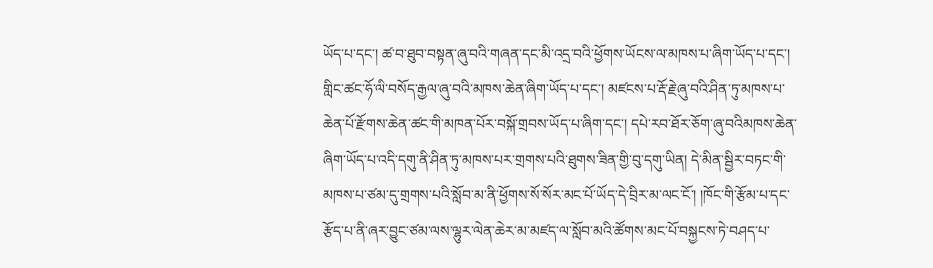ཡོད་པ་དང་། ཚ་བ་ཐུབ་བསྟན་ཞུ་བའི་གཞན་དང་མི་འདྲ་བའི་ཕྱོགས་ཡོངས་ལ་མཁས་པ་ཞིག་ཡོད་པ་དང་། གླིང་ཚང་ཧོ་ལི་བསོད་རྒྱལ་ཞུ་བའི་མཁས་ཆེན་ཞིག་ཡོད་པ་དང་། མཛངས་པ་རྡོ་རྗེ་ཞུ་བའི་ཤིན་ཏུ་མཁས་པ་ཆེན་པོ་རྫོགས་ཆེན་ཚང་གི་མཁན་པོར་བསྐོ་གྲབས་ཡོད་པ་ཞིག་དང་། དཔེ་རབ་ཐོར་ཅོག་ཞུ་བའིམཁས་ཆེན་ཞིག་ཡོད་པ་འདི་དགུ་ནི་ཤིན་ཏུ་མཁས་པར་གྲགས་པའི་ཐུགས་ཟིན་གྱི་བུ་དགུ་ཡིན། དེ་མིན་སྦྱིར་བཏང་གི་མཁས་པ་ཙམ་དུ་གྲགས་པའི་སློབ་མ་ནི་ཕྱོགས་སོ་སོར་མང་པོ་ཡོད་དེ་བྲིར་མ་ལང་ངོ་། །ཁོང་གི་རྩོམ་པ་དང་རྩོད་པ་ནི་ཞར་བྱུང་ཙམ་ལས་ལྷུར་ལེན་ཆེར་མ་མཛད་ལ་སློབ་མའི་ཚོགས་མང་པོ་བསྐྱངས་ཏེ་བཤད་པ་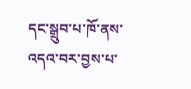དང་སྒྲུབ་པ་ཁོ་ནས་འདའ་བར་བྱས་པ་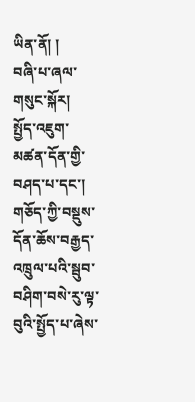ཡིན་ནོ། །
བཞི་པ་ཞལ་གསུང་སྐོར།
སྤྱོད་འཇུག་མཚན་དོན་གྱི་བཤད་པ་དང་། གཅོད་ཀྱི་བསྡུས་དོན་ཆོས་བརྒྱད་འཁྲུལ་པའི་སྦུབ་བཤིག་བསེ་རུ་ལྟ་བུའི་སྤྱོད་པ་ཞེས་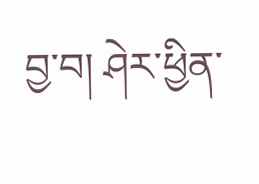བྱ་བ། ཤེར་ཕྱིན་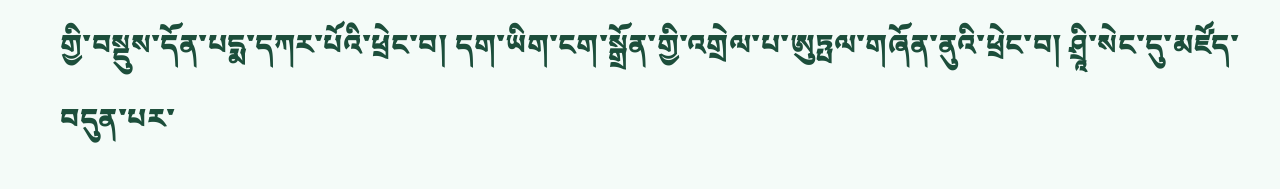གྱི་བསྡུས་དོན་པདྨ་དཀར་པོའི་ཕྲེང་བ། དག་ཡིག་ངག་སྒྲོན་གྱི་འགྲེལ་པ་ཨུཏྤལ་གཞོན་ནུའི་ཕྲེང་བ། ཤྲཱི་སེང་དུ་མཛོད་བདུན་པར་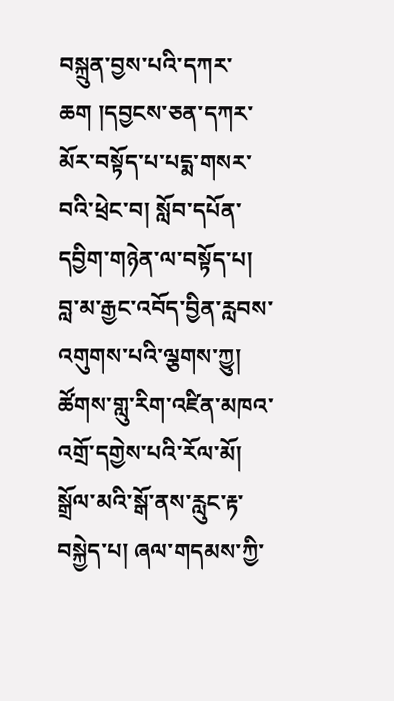བསྐྲུན་བྱས་པའི་དཀར་ཆག །དབྱངས་ཅན་དཀར་མོར་བསྟོད་པ་པདྨ་གསར་བའི་ཕྲེང་བ། སློབ་དཔོན་དབྱིག་གཉེན་ལ་བསྟོད་པ། བླ་མ་རྒྱང་འབོད་བྱིན་རླབས་འགུགས་པའི་ལྕགས་ཀྱུ། ཚོགས་གླུ་རིག་འཛིན་མཁའ་འགྲོ་དགྱེས་པའི་རོལ་མོ། སྒྲོལ་མའི་སྒོ་ནས་རླུང་རྟ་བསྐྱེད་པ། ཞལ་གདམས་ཀྱི་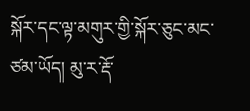སྐོར་དང་ལྟ་མགུར་གྱི་སྐོར་ཅུང་མང་ཙམ་ཡོད། མུ་ར་རྡོ་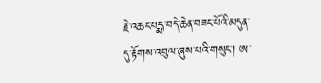རྗེ་འཆང་པདྨ་བདེ་ཆེན་བཟང་པོའི་མདུན་དུ་རྟོགས་འབུལ་ཞུས་པའི་གསུང་། ཨ་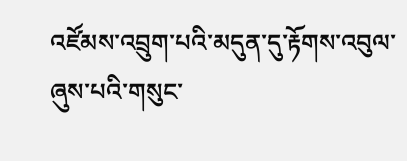འཛོམས་འབྲུག་པའི་མདུན་དུ་རྟོགས་འབུལ་ཞུས་པའི་གསུང་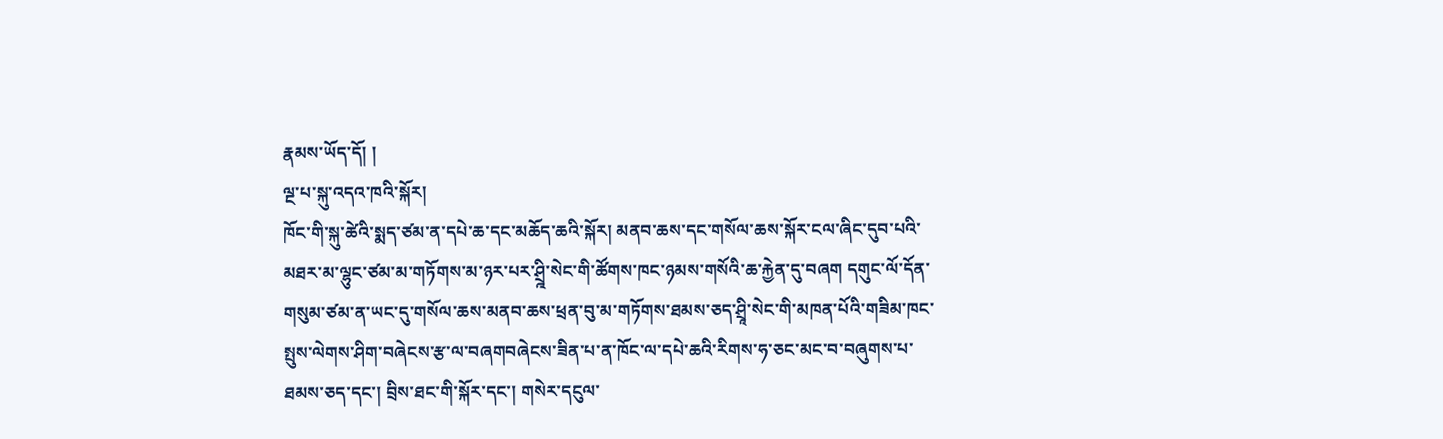རྣམས་ཡོད་དོ། །
ལྔ་པ་སྐུ་འདའ་ཁའི་སྐོར།
ཁོང་གི་སྐུ་ཚེའི་སྨད་ཙམ་ན་དཔེ་ཆ་དང་མཆོད་ཆའི་སྐོར། མནབ་ཆས་དང་གསོལ་ཆས་སྐོར་ངལ་ཞིང་དུབ་པའི་མཐར་མ་ལྷུང་ཙམ་མ་གཏོགས་མ་ཉར་པར་ཤྲྰི་སེང་གི་ཚོགས་ཁང་ཉམས་གསོའི་ཆ་རྐྱེན་དུ་བཞག དགུང་ལོ་དོན་གསུམ་ཙམ་ན་ཡང་དུ་གསོལ་ཆས་མནབ་ཆས་ཕྲན་བུ་མ་གཏོགས་ཐམས་ཅད་ཤྲཱི་སེང་གི་མཁན་པོའི་གཟིམ་ཁང་སྤུས་ལེགས་ཤིག་བཞེངས་རྩ་ལ་བཞགབཞེངས་ཟིན་པ་ན་ཁོང་ལ་དཔེ་ཆའི་རིགས་ཧ་ཅང་མང་བ་བཞུགས་པ་ཐམས་ཅད་དང་། བྲིས་ཐང་གི་སྐོར་དང་། གསེར་དངུལ་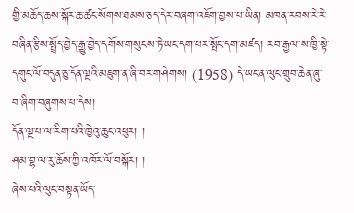གྱི་མཆོད་ཆས་སྐོར་ཆ་ཚང་སོགས་ཐམས་ཅད་དེར་བཞག་འཇོག་བྱས་པ་ཡིན། མཁན་རབས་རེ་རེ་བཞིན་རྩིས་སྤྲོད་བྱེད་རྒྱུ་བྱེད་དགོས་གསུངས་ཏེ་ཡང་དག་པར་སྤོང་དག་མཛད། རབ་རྒྱལ་ས་ཁྱི་སྟེ་དགུང་ལོ་བདུན་ཅུ་དོན་ལྔའི་མཇུག་ན་ཞི་བར་གཤེགས། (1958) དེ་ཡང་ན་ལུང་གྲུབ་ཆེན་ཞུ་བ་ཞིག་བཞུགས་པ་དེས།
དོན་ལྔ་པ་ལ་རིག་པའི་ཁྱེའུ་ཆུང་འཕུར། །
ཤམ་བྷ་ལ་རུ་ཆོས་ཀྱི་འཁོར་ལོ་བསྐོར། །
ཞེས་པའི་ལུང་བསྟན་ཡོད་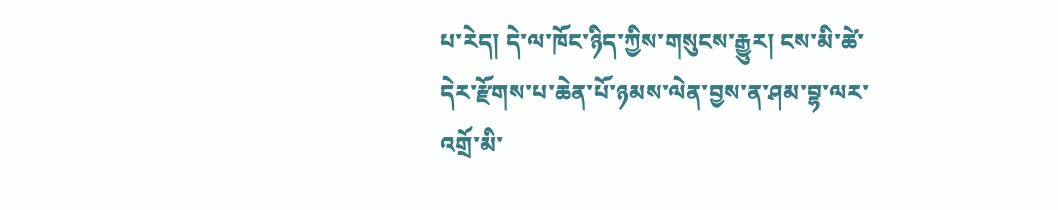པ་རེད། དེ་ལ་ཁོང་ཉིད་ཀྱིས་གསུངས་རྒྱུར། ངས་མི་ཚེ་དེར་རྫོགས་པ་ཆེན་པོ་ཉམས་ལེན་བྱས་ན་ཤམ་བྷ་ལར་འགྲོ་མི་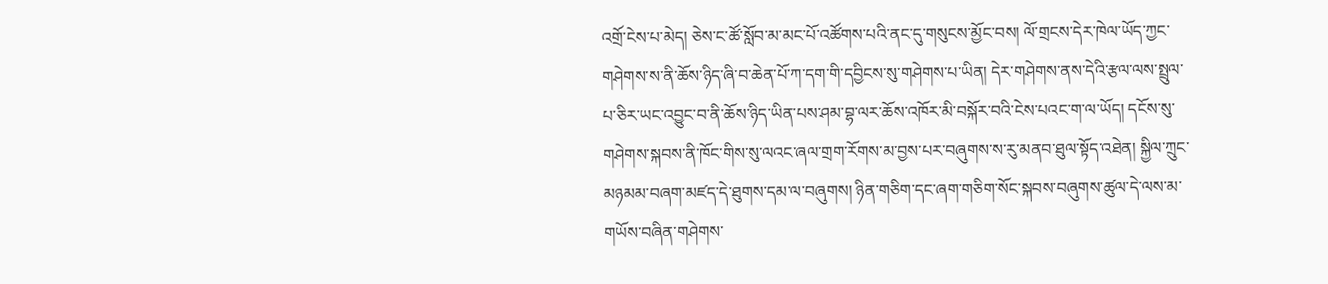འགྲོ་ངེས་པ་མེད། ཅེས་ང་ཚོ་སློབ་མ་མང་པོ་འཚོགས་པའི་ནང་དུ་གསུངས་མྱོང་བས། ལོ་གྲངས་དེར་ཁེལ་ཡོད་ཀྱང་གཤེགས་ས་ནི་ཆོས་ཉིད་ཞི་བ་ཆེན་པོ་ཀ་དག་གི་དབྱིངས་སུ་གཤེགས་པ་ཡིན། དེར་གཤེགས་ནས་དེའི་རྩལ་ལས་སྤྲུལ་པ་ཅིར་ཡང་འབྱུང་བ་ནི་ཆོས་ཉིད་ཡིན་པས་ཤམ་བྷ་ལར་ཆོས་འཁོར་མི་བསྐོར་བའི་ངེས་པའང་ག་ལ་ཡོད། དངོས་སུ་གཤེགས་སྐབས་ནི་ཁོང་གིས་སུ་ལའང་ཞལ་གྲག་རོགས་མ་བྱས་པར་བཞུགས་ས་རུ་མནབ་ཐུལ་སྟོད་འཐེན། སྐྱིལ་ཀྲུང་མཉམམ་བཞག་མཛད་དེ་ཐུགས་དམ་ལ་བཞུགས། ཉིན་གཅིག་དང་ཞག་གཅིག་སོང་སྐབས་བཞུགས་ཚུལ་དེ་ལས་མ་གཡོས་བཞིན་གཤེགས་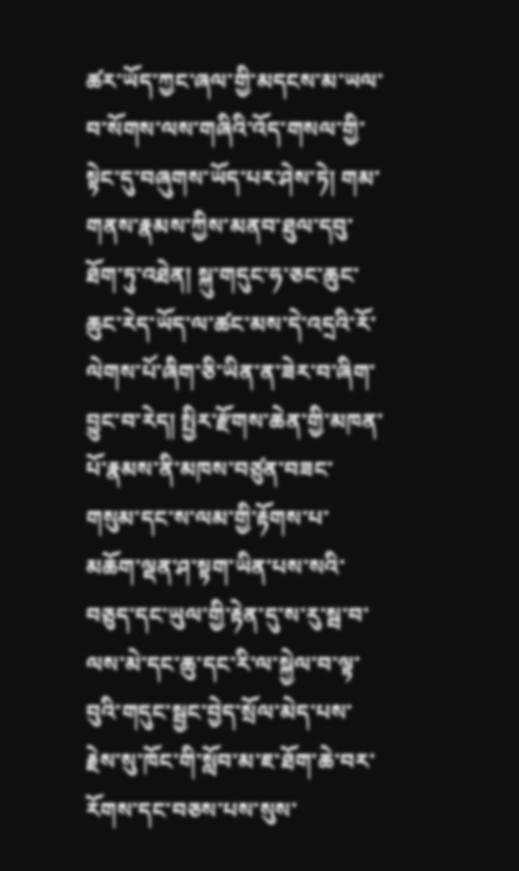ཚར་ཡོད་ཀྱང་ཞལ་གྱི་མདངས་མ་ཡལ་བ་སོགས་ལས་གཞིའི་འོད་གསལ་གྱི་སྟེང་དུ་བཞུགས་ཡོད་པར་ཤེས་ཏེ། གམ་གནས་རྣམས་ཀྱིས་མནབ་ཐུལ་དབུ་ཐོག་ཏུ་འཐེན། སྐུ་གདུང་ཧ་ཅང་ཆུང་ཆུང་རེད་ཡོད་ལ་ཚང་མས་དེ་འདྲའི་རོ་ལེགས་པོ་ཞིག་ཅི་ཡིན་ན་ཟེར་བ་ཞིག་བྱུང་བ་རེད། སྤྱིཪ་རྫོགས་ཆེན་གྱི་མཁན་པོ་རྣམས་ནི་མཁས་བཙུན་བཟང་གསུམ་དང་ས་ལམ་གྱི་རྟོགས་པ་མཆོག་ལྡན་ཤ་སྟག་ཡིན་པས་སའི་བཅུད་དང་ཡུལ་གྱི་རྟེན་དུ་ས་རུ་སྦ་བ་ལས་མེ་དང་ཆུ་དང་རི་ལ་སྐྱེལ་བ་ལྟ་བུའི་གདུང་སྦྱང་བྱེད་སྲོལ་མེད་པས་རྗེས་སུ་ཁོང་གི་སློབ་མ་ཇ་ཐོག་ཆེ་བར་རོགས་དང་བཅས་པས་སུས་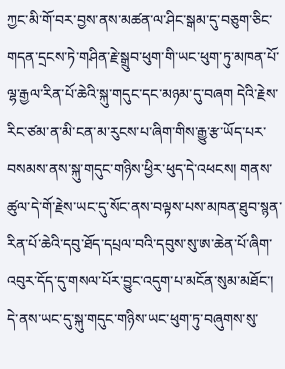ཀྱང་མི་གོ་བར་བྱས་ནས་མཚན་ལ་ཤིང་སྒམ་དུ་བཅུག་ཅིང་གདན་དྲངས་ཏེ་གཤིན་རྗེ་སྒྲུབ་ཕུག་གི་ཡང་ཕུག་ཏུ་མཁན་པོ་ལྷ་རྒྱལ་རིན་པོ་ཆེའི་སྐུ་གདུང་དང་མཉམ་དུ་བཞག དེའི་རྗེས་རིང་ཙམ་ན་མི་ངན་མ་རུངས་པ་ཞིག་གིས་རྒྱུ་རྩ་ཡོད་པར་བསམས་ནས་སྐུ་གདུང་གཉིས་ཕྱིར་ཕུད་དེ་འཕངས། གནས་ཚུལ་དེ་གོ་རྗེས་ཡང་དུ་སོང་ནས་བལྟས་པས་མཁན་ཐུབ་སྙན་རིན་པོ་ཆེའི་དབུ་ཐོད་དཔྲལ་བའི་དབུས་སུ་ཨ་ཆེན་པོ་ཞིག་འབུར་དོད་དུ་གསལ་པོར་བྱུང་འདུག་པ་མངོན་སུམ་མཐོང་། དེ་ནས་ཡང་དུ་སྐུ་གདུང་གཉིས་ཡང་ཕུག་ཏུ་བཞུགས་སུ་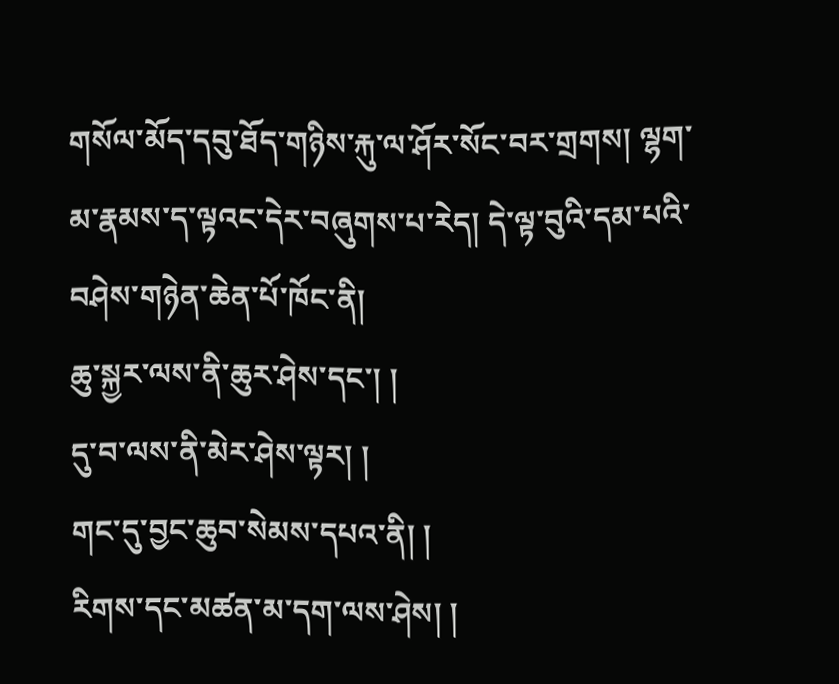གསོལ་མོད་དབུ་ཐོད་གཉིས་རྐུ་ལ་ཤོར་སོང་བར་གྲགས། ལྷག་མ་རྣམས་ད་ལྟའང་དེར་བཞུགས་པ་རེད། དེ་ལྟ་བུའི་དམ་པའི་བཤེས་གཉེན་ཆེན་པོ་ཁོང་ནི།
ཆུ་སྐྱར་ལས་ནི་ཆུར་ཤེས་དང་། །
དུ་བ་ལས་ནི་མེར་ཤེས་ལྟར། །
གང་དུ་བྱང་ཆུབ་སེམས་དཔའ་ནི། །
རིགས་དང་མཚན་མ་དག་ལས་ཤེས། །